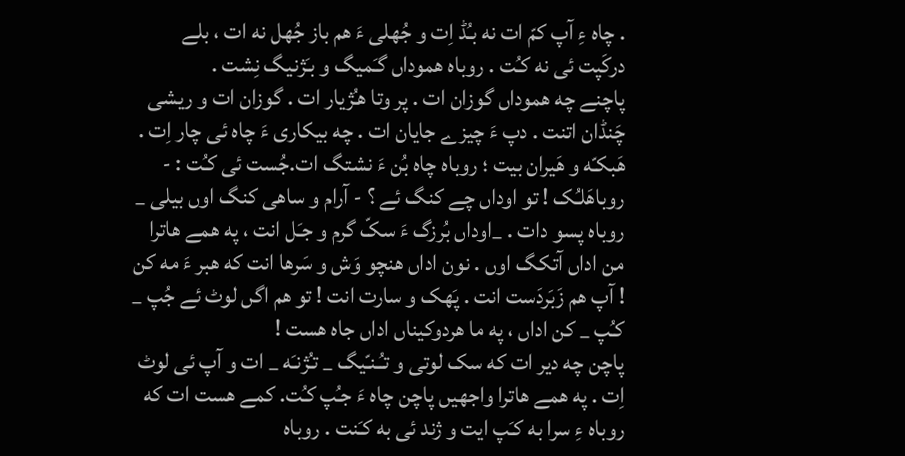. چاه ءِ آپ کمّ ات نه بـُڈ اِت و جُهلی ءَ هم باز جُهل نه ات ، بلے
درکَپت ئی نه کـُت . روباه هموداں گـَمیگ و بـَژنیگ نِشت .
پاچنے چه هموداں گوزان ات . پر وتا هـُژیار ات . گوزان ات و ریشی چَنڈان اتنت . دپ ءَ چیزے جایان ات . چه بیکاری ءَ چاه ئی چار اِت .
هَبکـّه و هَیران بیت ؛ روباه چاه بُن ءَ نشتگ ات.جُست ئی کـُت : - روباهَلـُک ! تو اوداں چے کنگ ئے ؟ - آرام و ساهی کنگ اوں بیلی _ روباه پسو دات . _اوداں بُرزگ ءَ سکّ گرم و جـَل انت ، په همے هاترا من اداں آتکگ اوں . نون اداں هنچو وَش و سَرها انت که هبر ءَ مه کن ! آپ هم زَبَردَست انت . پَهک و سارت انت ! تو هم اگں لوٹ ئے جُپ _ کـُپ _ کن اداں ، په ما هردوکیناں اداں جاه هست !
پاچن چه دیر ات که سک لوتی و تـُـنـّیگ _ تـُژنـَه _ ات و آپ ئی لوٹ اِت . په همے هاترا واجهیں پاچن چاه ءَ جـُپ کـُت. کمے هست ات که روباه ءِ سرا به کـَپ ایت و ژند ئی به کـَنت . روباه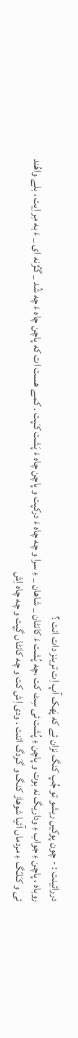دررائینت : - چون پوکیں ریشو تو جُپ کنگ نزان ئے که پَهک آپ اِت ترینز دات انت ؟
روباه ، پاچن ءِ جواب ءِ وداریگ نه بوت و پاچن ءِ پُشت ئی سِٹ کت ،چه پُشت ءَ کانٹان _ شاهان _ ءِ سرا و چه چاه ءَ درکپت و پاچن چاه ءَ پَشت کـَپت . کمے هست ات که پاچن چاه ءَ چه شُد _ گـُژنه ای _ ءَ به مِر اِیت ، بلے واهُند ئی و کـَلـّگ ءِ مردماں آئیا شوهاز کنگ و گـَردگ اتنت . ودی اِش کت و چه کانٹاں گِپت و چه چاه اِش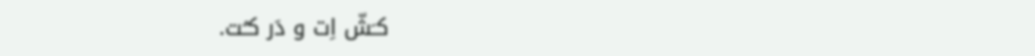کـَشّ اِت و دَر کـُت.